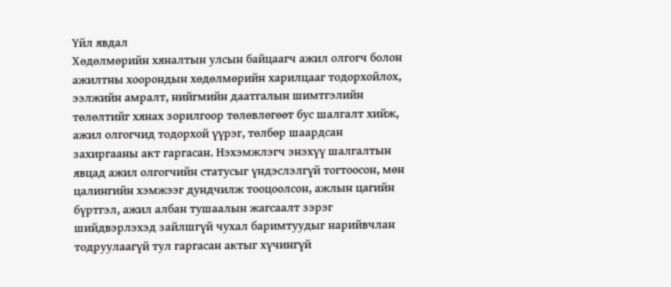Үйл явдал
Хөдөлмөрийн хяналтын улсын байцаагч ажил олгогч болон ажилтны хоорондын хөдөлмөрийн харилцааг тодорхойлох, ээлжийн амралт, нийгмийн даатгалын шимтгэлийн төлөлтийг хянах зорилгоор төлөвлөгөөт бус шалгалт хийж, ажил олгогчид тодорхой үүрэг, төлбөр шаардсан захиргааны акт гаргасан. Нэхэмжлэгч энэхүү шалгалтын явцад ажил олгогчийн статусыг үндэслэлгүй тогтоосон, мөн цалингийн хэмжээг дундчилж тооцоолсон, ажлын цагийн бүртгэл, ажил албан тушаалын жагсаалт зэрэг шийдвэрлэхэд зайлшгүй чухал баримтуудыг нарийвчлан тодруулаагүй тул гаргасан актыг хүчингүй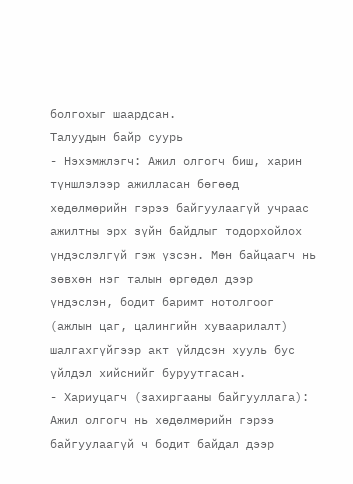болгохыг шаардсан.
Талуудын байр суурь
- Нэхэмжлэгч: Ажил олгогч биш, харин түншлэлээр ажилласан бөгөөд хөдөлмөрийн гэрээ байгуулаагүй учраас ажилтны эрх зүйн байдлыг тодорхойлох үндэслэлгүй гэж үзсэн. Мөн байцаагч нь зөвхөн нэг талын өргөдөл дээр үндэслэн, бодит баримт нотолгоог (ажлын цаг, цалингийн хуваарилалт) шалгахгүйгээр акт үйлдсэн хууль бус үйлдэл хийснийг буруутгасан.
- Хариуцагч (захиргааны байгууллага): Ажил олгогч нь хөдөлмөрийн гэрээ байгуулаагүй ч бодит байдал дээр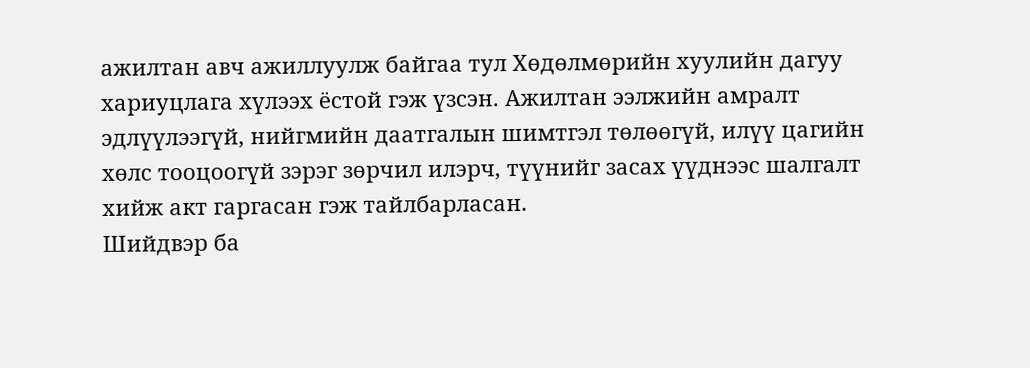ажилтан авч ажиллуулж байгаа тул Хөдөлмөрийн хуулийн дагуу хариуцлага хүлээх ёстой гэж үзсэн. Ажилтан ээлжийн амралт эдлүүлээгүй, нийгмийн даатгалын шимтгэл төлөөгүй, илүү цагийн хөлс тооцоогүй зэрэг зөрчил илэрч, түүнийг засах үүднээс шалгалт хийж акт гаргасан гэж тайлбарласан.
Шийдвэр ба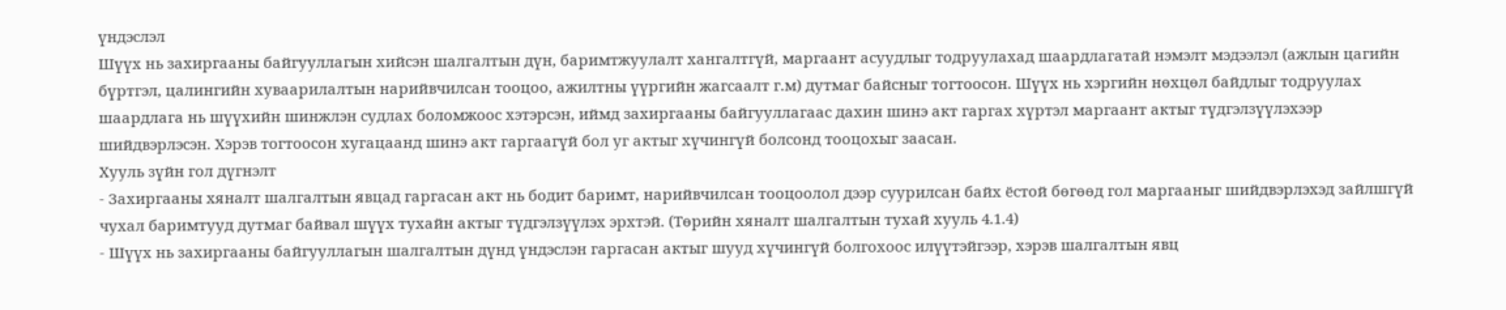үндэслэл
Шүүх нь захиргааны байгууллагын хийсэн шалгалтын дүн, баримтжуулалт хангалтгүй, маргаант асуудлыг тодруулахад шаардлагатай нэмэлт мэдээлэл (ажлын цагийн бүртгэл, цалингийн хуваарилалтын нарийвчилсан тооцоо, ажилтны үүргийн жагсаалт г.м) дутмаг байсныг тогтоосон. Шүүх нь хэргийн нөхцөл байдлыг тодруулах шаардлага нь шүүхийн шинжлэн судлах боломжоос хэтэрсэн, иймд захиргааны байгууллагаас дахин шинэ акт гаргах хүртэл маргаант актыг түдгэлзүүлэхээр шийдвэрлэсэн. Хэрэв тогтоосон хугацаанд шинэ акт гаргаагүй бол уг актыг хүчингүй болсонд тооцохыг заасан.
Хууль зүйн гол дүгнэлт
- Захиргааны хяналт шалгалтын явцад гаргасан акт нь бодит баримт, нарийвчилсан тооцоолол дээр суурилсан байх ёстой бөгөөд гол маргааныг шийдвэрлэхэд зайлшгүй чухал баримтууд дутмаг байвал шүүх тухайн актыг түдгэлзүүлэх эрхтэй. (Төрийн хяналт шалгалтын тухай хууль 4.1.4)
- Шүүх нь захиргааны байгууллагын шалгалтын дүнд үндэслэн гаргасан актыг шууд хүчингүй болгохоос илүүтэйгээр, хэрэв шалгалтын явц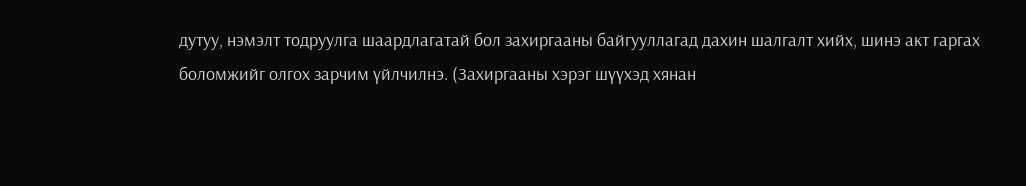дутуу, нэмэлт тодруулга шаардлагатай бол захиргааны байгууллагад дахин шалгалт хийх, шинэ акт гаргах боломжийг олгох зарчим үйлчилнэ. (Захиргааны хэрэг шүүхэд хянан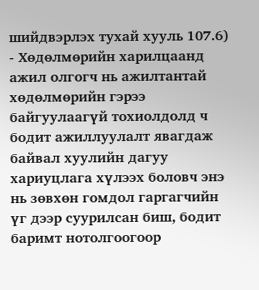шийдвэрлэх тухай хууль 107.6)
- Хөдөлмөрийн харилцаанд ажил олгогч нь ажилтантай хөдөлмөрийн гэрээ байгуулаагүй тохиолдолд ч бодит ажиллуулалт явагдаж байвал хуулийн дагуу хариуцлага хүлээх боловч энэ нь зөвхөн гомдол гаргагчийн үг дээр суурилсан биш, бодит баримт нотолгоогоор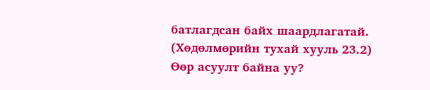батлагдсан байх шаардлагатай. (Хөдөлмөрийн тухай хууль 23.2)
Өөр асуулт байна уу?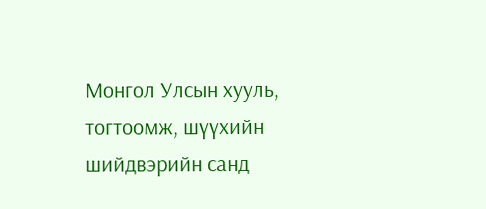Монгол Улсын хууль, тогтоомж, шүүхийн шийдвэрийн санд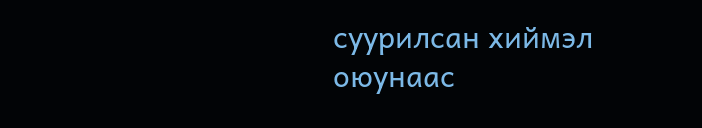суурилсан хиймэл оюунаас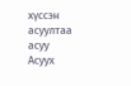хүссэн асуултаа асуу
Асуух